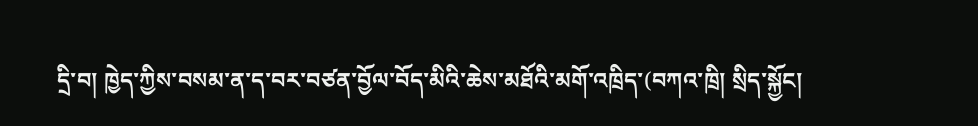དྲི་བ། ཁྱེད་ཀྱིས་བསམ་ན་ད་བར་བཙན་བྱོལ་བོད་མིའི་ཆེས་མཐོའི་མགོ་འཁྲིད་(བཀའ་ཁྲི། སྲིད་སྐྱོང།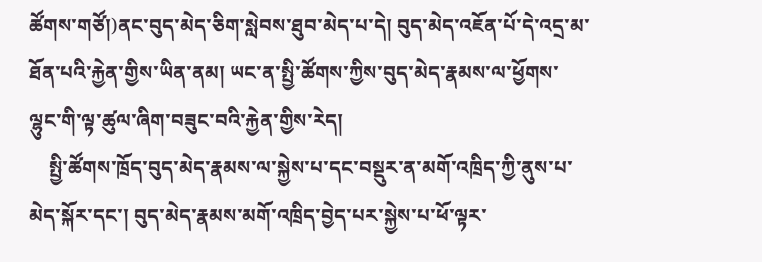ཚོགས་གཙོ།)ནང་བུད་མེད་ཅིག་སླེབས་ཐུབ་མེད་པ་དེ། བུད་མེད་འཇོན་པོ་དེ་འདྲ་མ་ཐོན་པའི་རྐྱེན་གྱིས་ཡིན་ནམ། ཡང་ན་སྤྱི་ཚོགས་ཀྱིས་བུད་མེད་རྣམས་ལ་ཕྱོགས་ལྷུང་གི་ལྟ་ཚུལ་ཞིག་བཟུང་བའི་རྐྱེན་གྱིས་རེད།
    སྤྱི་ཚོགས་ཁྲོད་བུད་མེད་རྣམས་ལ་སྐྱེས་པ་དང་བསྡུར་ན་མགོ་འཁྲིད་ཀྱི་ནུས་པ་མེད་སྐོར་དང་། བུད་མེད་རྣམས་མགོ་འཁྲིད་བྱེད་པར་སྐྱེས་པ་ཕོ་ལྟར་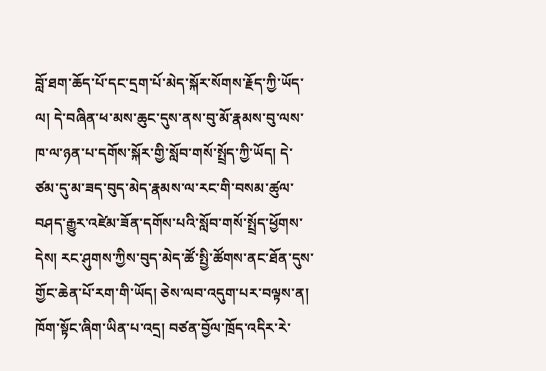བློ་ཐག་ཆོད་པོ་དང་དྲག་པོ་མེད་སྐོར་སོགས་རྗོད་ཀྱི་ཡོད་ལ། དེ་བཞིན་ཕ་མས་ཆུང་དུས་ནས་བུ་མོ་རྣམས་བུ་ལས་ཁ་ལ་ཉན་པ་དགོས་སྐོར་གྱི་སློབ་གསོ་སྤྲོད་ཀྱི་ཡོད། དེ་ཙམ་དུ་མ་ཟད་བུད་མེད་རྣམས་ལ་རང་གི་བསམ་ཚུལ་བཤད་རྒྱུར་འཛེམ་ཟོན་དགོས་པའི་སློབ་གསོ་སྤྲོད་ཕྱོགས་དེས། རང་ཤུགས་ཀྱིས་བུད་མེད་ཚོ་སྤྱི་ཚོགས་ནང་ཐོན་དུས་གྱོང་ཆེན་པོ་རག་གི་ཡོད། ཅེས་ལབ་འདུག་པར་བལྟས་ན། ཁོག་སྟོང་ཞིག་ཡིན་པ་འདྲ། བཙན་བྱོལ་ཁྲོད་འདིར་རེ་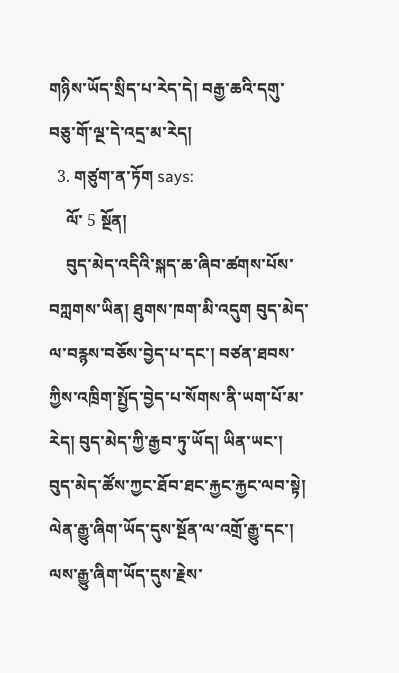གཉིས་ཡོད་སྲིད་པ་རེད་དེ། བརྒྱ་ཆའི་དགུ་བཅུ་གོ་ལྔ་དེ་འདྲ་མ་རེད།
  3. གཙུག་ན་ཏོག says:
    ལོ་ 5 སྔོན།
    བུད་མེད་འདིའི་སྐད་ཆ་ཞིབ་ཚགས་པོས་བཀླགས་ཡིན། ཐུགས་ཁག་མི་འདུག བུད་མེད་ལ་བརྙས་བཅོས་བྱེད་པ་དང་། བཙན་ཐབས་ཀྱིས་འཁྲིག་སྤྱོད་བྱེད་པ་སོགས་ནི་ཡག་པོ་མ་རེད། བུད་མེད་ཀྱི་རྒྱབ་ཏུ་ཡོད། ཡིན་ཡང་། བུད་མེད་ཚོས་ཀྱང་ཐོབ་ཐང་རྐྱང་རྐྱང་ལབ་སྟེ། ལེན་རྒྱུ་ཞིག་ཡོད་དུས་སྔོན་ལ་འགྲོ་རྒྱུ་དང་། ལས་རྒྱུ་ཞིག་ཡོད་དུས་རྗེས་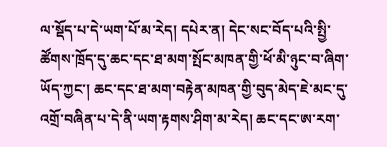ལ་སྡོད་པ་དེ་ཡག་པོ་མ་རེད། དཔེར་ན། དེང་སང་བོད་པའི་སྤྱི་ཚོགས་ཁྲོད་དུ་ཆང་དང་ཐ་མག་སྤོང་མཁན་གྱི་ཕོ་མི་ཉུང་བ་ཞིག་ཡོད་ཀྱང་། ཆང་དང་ཐ་མག་བརྟེན་མཁན་གྱི་བུད་མེད་ཇེ་མང་དུ་འགྲོ་བཞིན་པ་དེ་ནི་ཡག་རྟགས་ཤིག་མ་རེད། ཆང་དང་ཨ་རག་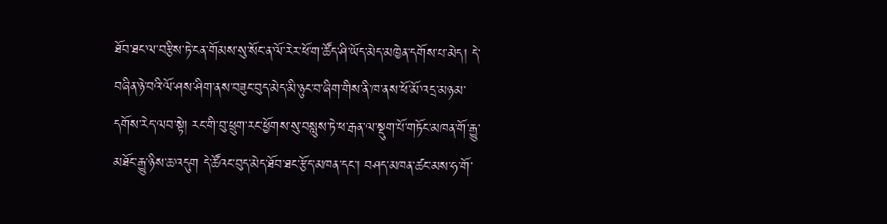ཐོབ་ཐང་ལ་བརྩིས་ཏེ་ངན་གོམས་སུ་སོང་ན་ལོ་རེར་ཕོ་ག་ཚོད་ཤི་ཡོད་མེད་མཁྱེན་དགོས་པ་མེད། དེ་བཞིན་ཉེ་བའི་ལོ་ཤས་ཤིག་ནས་བཟུང་བུད་མེད་མི་ཉུང་བ་ཞིག་གིས་ནི་ཁ་ནས་ཕོ་མོ་འདྲ་མཉམ་དགོས་རེད་ལབ་སྟེ། རང་གི་བུ་ཕྲུག་རང་ཕྱོགས་སུ་བསླུས་ཏེ་ཕ་རྒན་ལ་སྡུག་པོ་གཏོང་མཁན་གོ་རྒྱུ་མཐོང་རྒྱུ་ཉིས་ཆ་འདུག དེ་ཚོའང་བུད་མེད་ཐོབ་ཐང་རྩོད་མཁན་དང་། བཤད་མཁན་ཚང་མས་ཧ་གོ་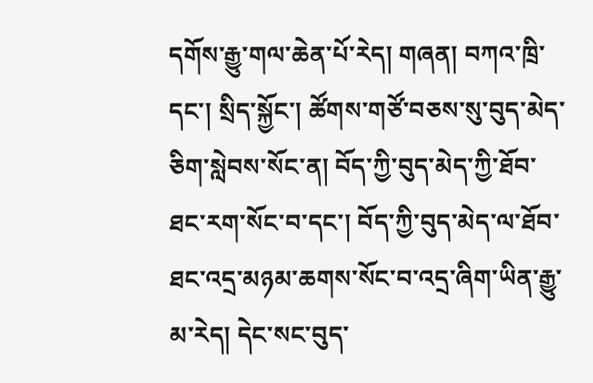དགོས་རྒྱུ་གལ་ཆེན་པོ་རེད། གཞན། བཀའ་ཁྲི་དང་། སྲིད་སྐྱོང་། ཚོགས་གཙོ་བཅས་སུ་བུད་མེད་ཅིག་སླེབས་སོང་ན། བོད་ཀྱི་བུད་མེད་ཀྱི་ཐོབ་ཐང་རག་སོང་བ་དང་། བོད་ཀྱི་བུད་མེད་ལ་ཐོབ་ཐང་འདྲ་མཉམ་ཆགས་སོང་བ་འདྲ་ཞིག་ཡིན་རྒྱུ་མ་རེད། དེང་སང་བུད་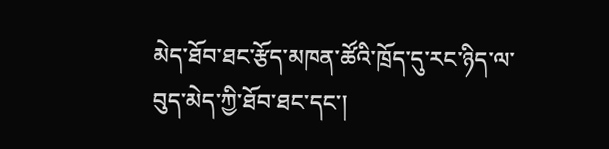མེད་ཐོབ་ཐང་རྩོད་མཁན་ཚོའི་ཁྲོད་དུ་རང་ཉིད་ལ་བུད་མེད་ཀྱི་ཐོབ་ཐང་དང་།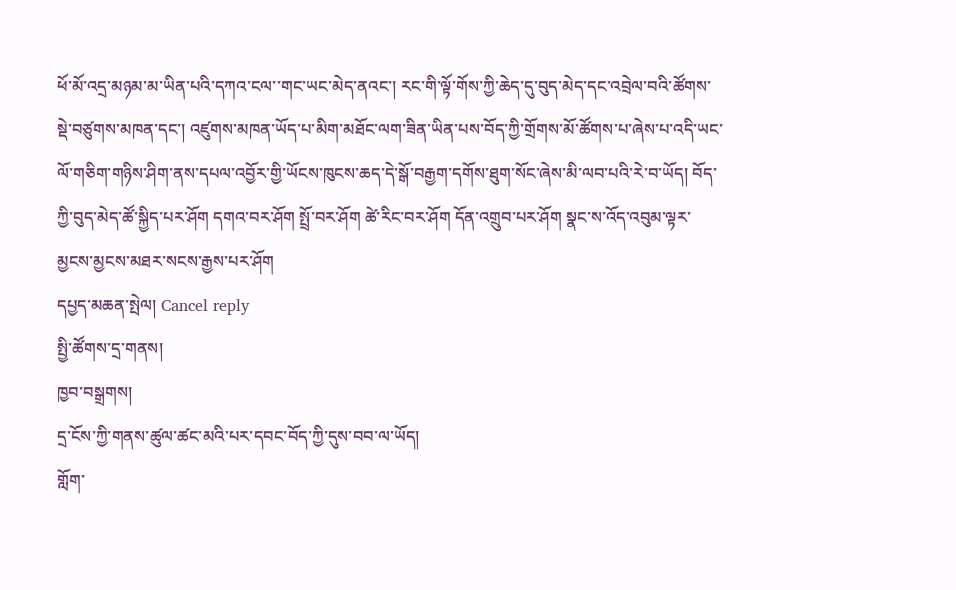ཕོ་མོ་འདྲ་མཉམ་མ་ཡིན་པའི་དཀའ་ངལ་་གང་ཡང་མེད་ནའང་། རང་གི་ལྟོ་གོས་ཀྱི་ཆེད་དུ་བུད་མེད་དང་འབྲེལ་བའི་ཚོགས་སྡེ་བཙུགས་མཁན་དང་། འཛུགས་མཁན་ཡོད་པ་མིག་མཐོང་ལག་ཟིན་ཡིན་པས་བོད་ཀྱི་གྲོགས་མོ་ཚོགས་པ་ཞེས་པ་འདི་ཡང་ལོ་གཅིག་གཉིས་ཤིག་ནས་དཔལ་འབྱོར་གྱི་ཡོངས་ཁུངས་ཆད་དེ་སྒོ་བརྒྱག་དགོས་ཐུག་སོང་ཞེས་མི་ལབ་པའི་རེ་བ་ཡོད། བོད་ཀྱི་བུད་མེད་ཚོ་སྐྱིད་པར་ཤོག དགའ་བར་ཤོག སྤྲོ་བར་ཤོག ཚེ་རིང་བར་ཤོག དོན་འགྲུབ་པར་ཤོག སྣང་ས་འོད་འབུམ་ལྟར་མྱངས་མྱངས་མཐར་སངས་རྒྱས་པར་ཤོག
དཔྱད་མཆན་སྤེལ། Cancel reply
སྤྱི་ཚོགས་དྲ་གནས།
ཁྱབ་བསྒྲགས།
དྲ་ངོས་ཀྱི་གནས་ཚུལ་ཚང་མའི་པར་དབང་བོད་ཀྱི་དུས་བབ་ལ་ཡོད།
གློག་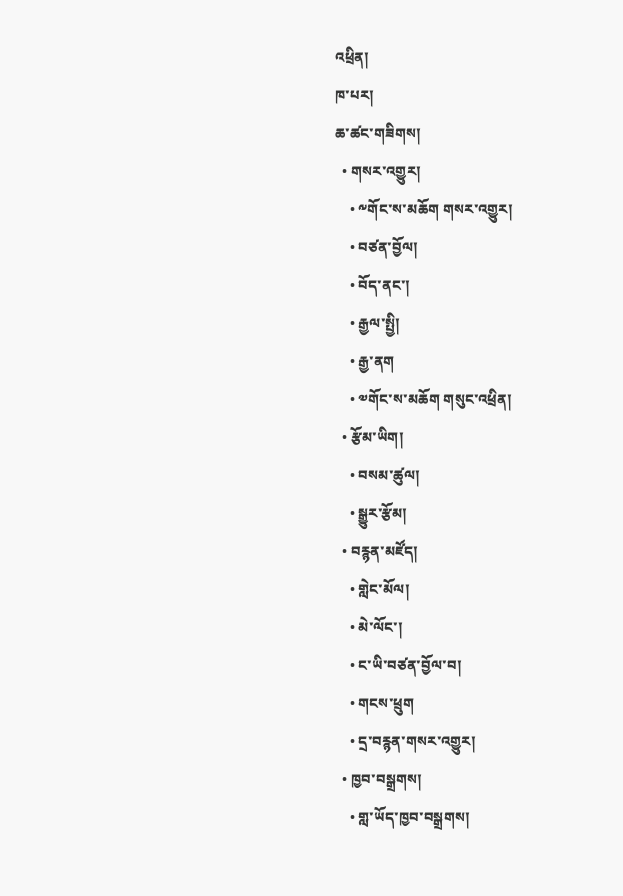འཕྲིན།
ཁ་པར།
ཆ་ཚང་གཟིགས།
  • གསར་འགྱུར།
    • ༸གོང་ས་མཆོག གསར་འགྱུར།
    • བཙན་བྱོལ།
    • བོད་ནང་།
    • རྒྱལ་སྤྱི།
    • རྒྱ་ནག
    • ༧གོང་ས་མཆོག གསུང་འཕྲིན།
  • རྩོམ་ཡིག།
    • བསམ་ཚུལ།
    • སྒྱུར་རྩོམ།
  • བརྙན་མཛོད།
    • གླེང་མོལ།
    • མེ་ལོང་།
    • ང་ཡི་བཙན་བྱོལ་བ།
    • གངས་ཕྲུག
    • དྲ་བརྙན་གསར་འགྱུར།
  • ཁྱབ་བསྒྲགས།
    • གླ་ཡོད་ཁྱབ་བསྒྲགས།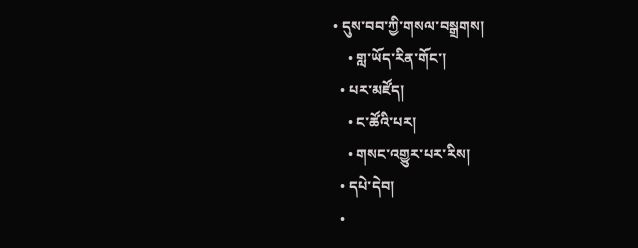• དུས་བབ་ཀྱི་གསལ་བསྒྲགས།
    • གླ་ཡོད་རིན་གོང་།
  • པར་མཛོད།
    • ང་ཚོའི་པར།
    • གསང་འགྱུར་པར་རིས།
  • དཔེ་དེབ།
  •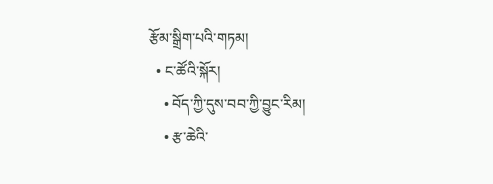རྩོམ་སྒྲིག་པའི་གཏམ།
  • ང་ཚོའི་སྐོར།
    • བོད་ཀྱི་དུས་བབ་ཀྱི་བྱུང་རིམ།
    • རྩ་ཆེའི་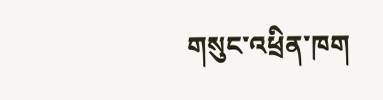གསུང་འཕྲིན་ཁག